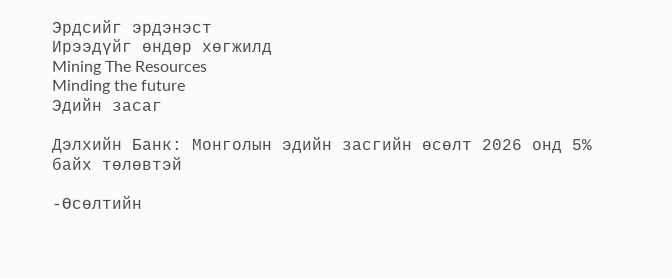Эрдсийг эрдэнэст
Ирээдүйг өндөр хөгжилд
Mining The Resources
Minding the future
Эдийн засаг

Дэлхийн Банк: Монголын эдийн засгийн өсөлт 2026 онд 5% байх төлөвтэй

-Өсөлтийн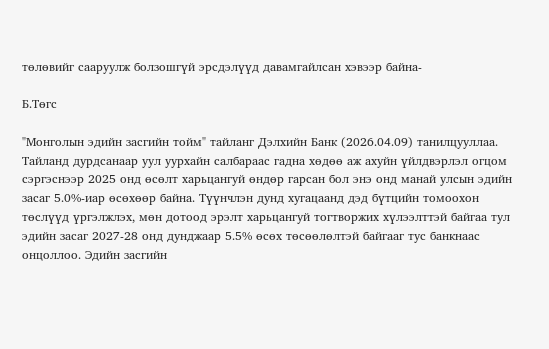төлөвийг сааруулж болзошгүй эрсдэлүүд давамгайлсан хэвээр байна-

Б.Төгс

"Монголын эдийн засгийн тойм" тайланг Дэлхийн Банк (2026.04.09) танилцууллаа. Тайланд дурдсанаар уул уурхайн салбараас гадна хөдөө аж ахуйн үйлдвэрлэл огцом сэргэснээр 2025 онд өсөлт харьцангуй өндөр гарсан бол энэ онд манай улсын эдийн засаг 5.0%-иар өсөхөөр байна. Түүнчлэн дунд хугацаанд дэд бүтцийн томоохон төслүүд үргэлжлэх, мөн дотоод эрэлт харьцангуй тогтворжих хүлээлттэй байгаа тул эдийн засаг 2027-28 онд дунджаар 5.5% өсөх төсөөлөлтэй байгааг тус банкнаас онцоллоо. Эдийн засгийн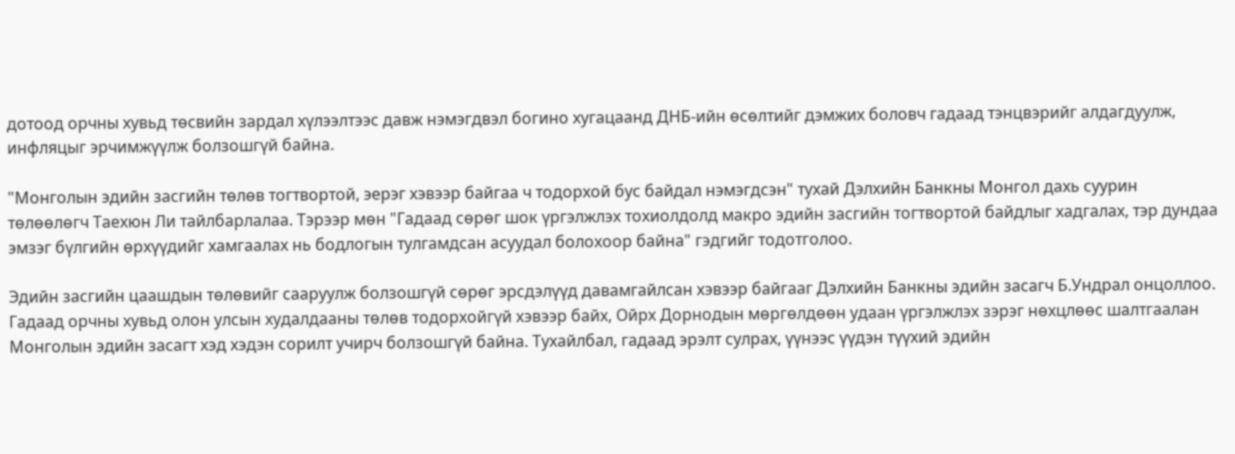дотоод орчны хувьд төсвийн зардал хүлээлтээс давж нэмэгдвэл богино хугацаанд ДНБ-ийн өсөлтийг дэмжих боловч гадаад тэнцвэрийг алдагдуулж, инфляцыг эрчимжүүлж болзошгүй байна.

"Монголын эдийн засгийн төлөв тогтвортой, эерэг хэвээр байгаа ч тодорхой бус байдал нэмэгдсэн" тухай Дэлхийн Банкны Монгол дахь суурин төлөөлөгч Таехюн Ли тайлбарлалаа. Тэрээр мөн "Гадаад сөрөг шок үргэлжлэх тохиолдолд макро эдийн засгийн тогтвортой байдлыг хадгалах, тэр дундаа эмзэг бүлгийн өрхүүдийг хамгаалах нь бодлогын тулгамдсан асуудал болохоор байна" гэдгийг тодотголоо.

Эдийн засгийн цаашдын төлөвийг сааруулж болзошгүй сөрөг эрсдэлүүд давамгайлсан хэвээр байгааг Дэлхийн Банкны эдийн засагч Б.Ундрал онцоллоо. Гадаад орчны хувьд олон улсын худалдааны төлөв тодорхойгүй хэвээр байх, Ойрх Дорнодын мөргөлдөөн удаан үргэлжлэх зэрэг нөхцлөөс шалтгаалан Монголын эдийн засагт хэд хэдэн сорилт учирч болзошгүй байна. Тухайлбал, гадаад эрэлт сулрах, үүнээс үүдэн түүхий эдийн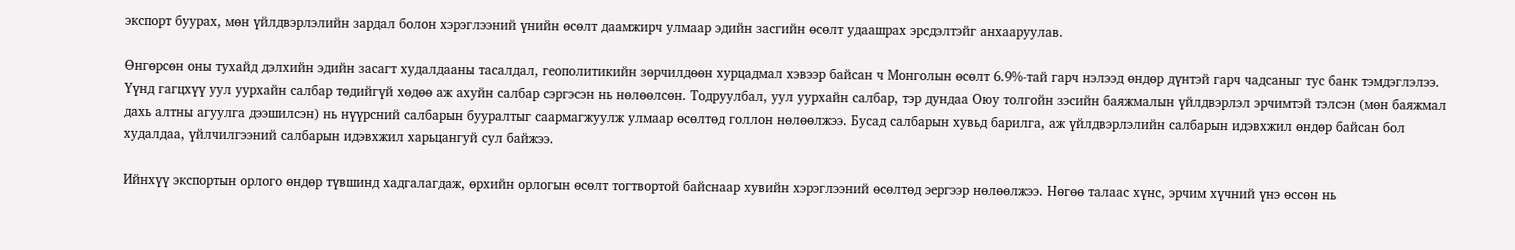экспорт буурах, мөн үйлдвэрлэлийн зардал болон хэрэглээний үнийн өсөлт даамжирч улмаар эдийн засгийн өсөлт удаашрах эрсдэлтэйг анхааруулав.

Өнгөрсөн оны тухайд дэлхийн эдийн засагт худалдааны тасалдал, геополитикийн зөрчилдөөн хурцадмал хэвээр байсан ч Монголын өсөлт 6.9%-тай гарч нэлээд өндөр дүнтэй гарч чадсаныг тус банк тэмдэглэлээ. Үүнд гагцхүү уул уурхайн салбар төдийгүй хөдөө аж ахуйн салбар сэргэсэн нь нөлөөлсөн. Тодруулбал, уул уурхайн салбар, тэр дундаа Оюу толгойн зэсийн баяжмалын үйлдвэрлэл эрчимтэй тэлсэн (мөн баяжмал дахь алтны агуулга дээшилсэн) нь нүүрсний салбарын бууралтыг саармагжуулж улмаар өсөлтөд голлон нөлөөлжээ. Бусад салбарын хувьд барилга, аж үйлдвэрлэлийн салбарын идэвхжил өндөр байсан бол худалдаа, үйлчилгээний салбарын идэвхжил харьцангуй сул байжээ.

Ийнхүү экспортын орлого өндөр түвшинд хадгалагдаж, өрхийн орлогын өсөлт тогтвортой байснаар хувийн хэрэглээний өсөлтөд эергээр нөлөөлжээ. Нөгөө талаас хүнс, эрчим хүчний үнэ өссөн нь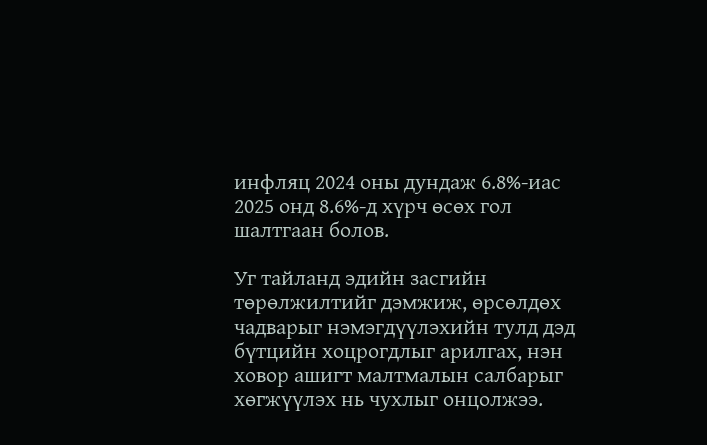инфляц 2024 оны дундаж 6.8%-иас 2025 онд 8.6%-д хүрч өсөх гол шалтгаан болов.

Уг тайланд эдийн засгийн төрөлжилтийг дэмжиж, өрсөлдөх чадварыг нэмэгдүүлэхийн тулд дэд бүтцийн хоцрогдлыг арилгах, нэн ховор ашигт малтмалын салбарыг хөгжүүлэх нь чухлыг онцолжээ.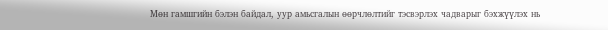Мөн гамшгийн бэлэн байдал, уур амьсгалын өөрчлөлтийг тэсвэрлэх чадварыг бэхжүүлэх нь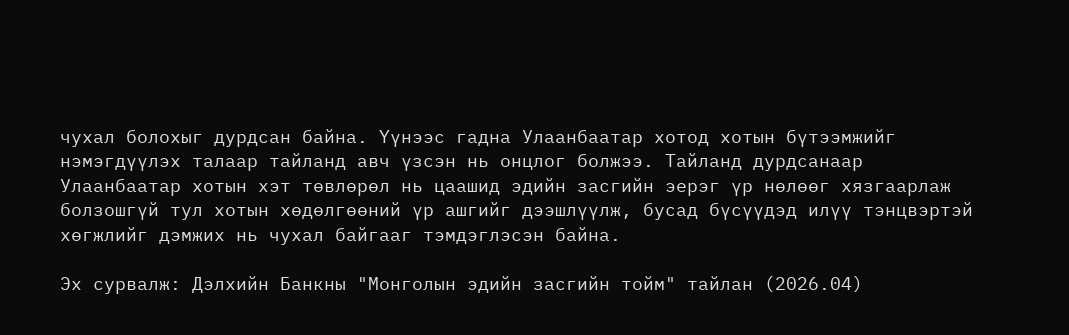чухал болохыг дурдсан байна. Үүнээс гадна Улаанбаатар хотод хотын бүтээмжийг нэмэгдүүлэх талаар тайланд авч үзсэн нь онцлог болжээ. Тайланд дурдсанаар Улаанбаатар хотын хэт төвлөрөл нь цаашид эдийн засгийн эерэг үр нөлөөг хязгаарлаж болзошгүй тул хотын хөдөлгөөний үр ашгийг дээшлүүлж, бусад бүсүүдэд илүү тэнцвэртэй хөгжлийг дэмжих нь чухал байгааг тэмдэглэсэн байна.

Эх сурвалж: Дэлхийн Банкны "Монголын эдийн засгийн тойм" тайлан (2026.04)